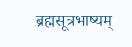ब्रह्मसूत्रभाष्यम्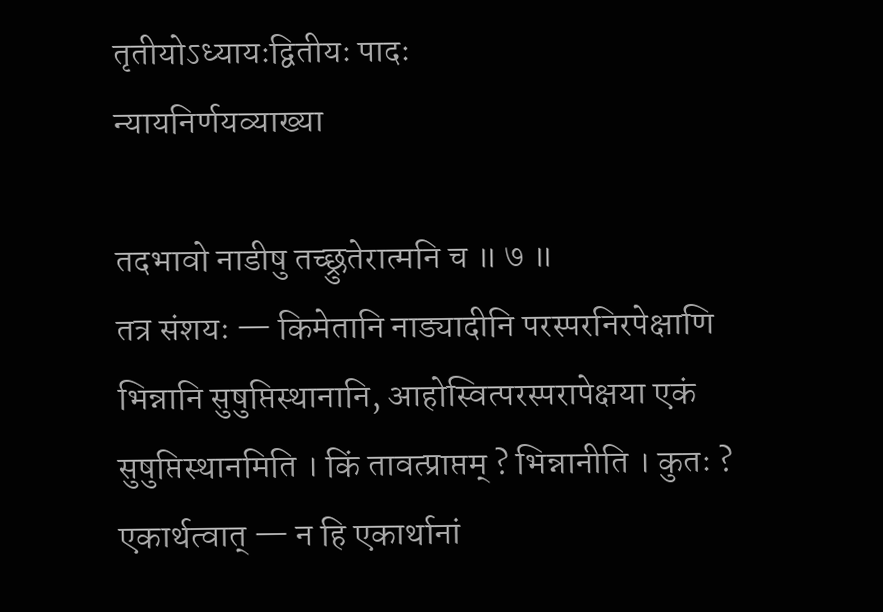तृतीयोऽध्यायःद्वितीयः पादः
न्यायनिर्णयव्याख्या

तदभावो नाडीषु तच्छ्रुतेरात्मनि च ॥ ७ ॥
तत्र संशयः — किमेतानि नाड्यादीनि परस्परनिरपेक्षाणि भिन्नानि सुषुप्तिस्थानानि, आहोस्वित्परस्परापेक्षया एकं सुषुप्तिस्थानमिति । किं तावत्प्राप्तम् ? भिन्नानीति । कुतः ? एकार्थत्वात् — न हि एकार्थानां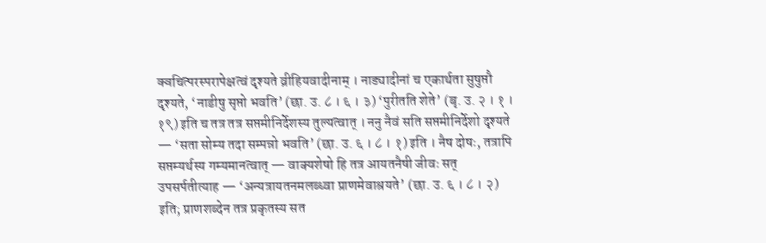क्वचित्परस्परापेक्षत्वं दृश्यते व्रीहियवादीनाम् । नाड्यादीनां च एकार्थता सुषुप्तौ दृश्यते, ‘नाडीषु सृप्तो भवति’ (छा. उ. ८ । ६ । ३) ‘पुरीतति शेते’ (बृ. उ. २ । १ । १९) इति च तत्र तत्र सप्तमीनिर्देशस्य तुल्यत्वात् । ननु नैवं सति सप्तमीनिर्देशो दृश्यते — ‘सता सोम्य तदा सम्पन्नो भवति’ (छा. उ. ६ । ८ । १) इति । नैष दोषः, तत्रापि सप्तम्यर्थस्य गम्यमानत्वात् — वाक्यशेषो हि तत्र आयतनैषी जीवः सत् उपसर्पतीत्याह — ‘अन्यत्रायतनमलब्ध्वा प्राणमेवाश्रयते’ (छा. उ. ६ । ८ । २) इति; प्राणशब्देन तत्र प्रकृतस्य सत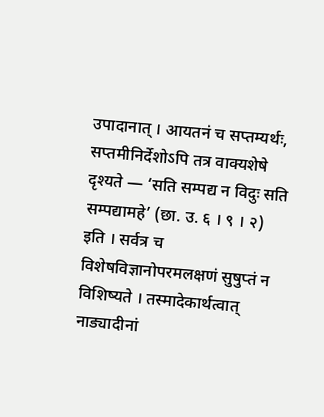उपादानात् । आयतनं च सप्तम्यर्थः, सप्तमीनिर्देशोऽपि तत्र वाक्यशेषे दृश्यते — ‘सति सम्पद्य न विदुः सति सम्पद्यामहे’ (छा. उ. ६ । ९ । २) इति । सर्वत्र च विशेषविज्ञानोपरमलक्षणं सुषुप्तं न विशिष्यते । तस्मादेकार्थत्वात् नाड्यादीनां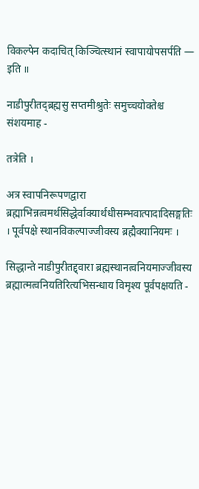विकल्पेन कदाचित् किञ्चित्स्थानं स्वापायोपसर्पति — इति ॥

नाडीपुरीतद्ब्रह्मसु सप्तमीश्रुतेः समुच्चयोक्तेश्च संशयमाह -

तत्रेति ।

अत्र स्वापनिरूपणद्वारा ब्रह्माभिन्नत्वमर्थसिद्धेर्वाक्यार्थधीसम्भवात्पादादिसङ्गतिः । पूर्वपक्षे स्थानविकल्पाज्जीवस्य ब्रह्मैक्यानियमः ।

सिद्धान्ते नाडीपुरीतद्द्वारा ब्रह्मस्थानत्वनियमाज्जीवस्य ब्रह्मात्मत्वनियतिरित्यभिसन्धाय विमृश्य पूर्वपक्षयति -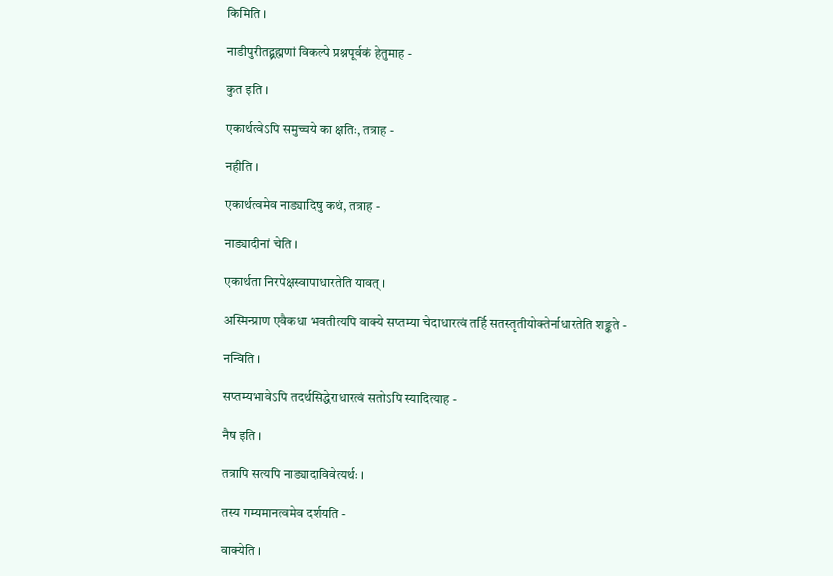किमिति ।

नाडीपुरीतद्ब्रह्मणां विकल्पे प्रश्नपूर्वकं हेतुमाह -

कुत इति ।

एकार्थत्वेऽपि समुच्चये का क्षतिः, तत्राह -

नहीति ।

एकार्थत्वमेव नाड्यादिषु कथं, तत्राह -

नाड्यादीनां चेति ।

एकार्थता निरपेक्षस्वापाधारतेति यावत् ।

अस्मिन्प्राण एवैकधा भवतीत्यपि वाक्ये सप्तम्या चेदाधारत्वं तर्हि सतस्तृतीयोक्तेर्नाधारतेति शङ्कते -

नन्विति ।

सप्तम्यभावेऽपि तदर्थसिद्धेराधारत्वं सतोऽपि स्यादित्याह -

नैष इति ।

तत्रापि सत्यपि नाड्यादाविवेत्यर्थः ।

तस्य गम्यमानत्वमेव दर्शयति -

वाक्येति ।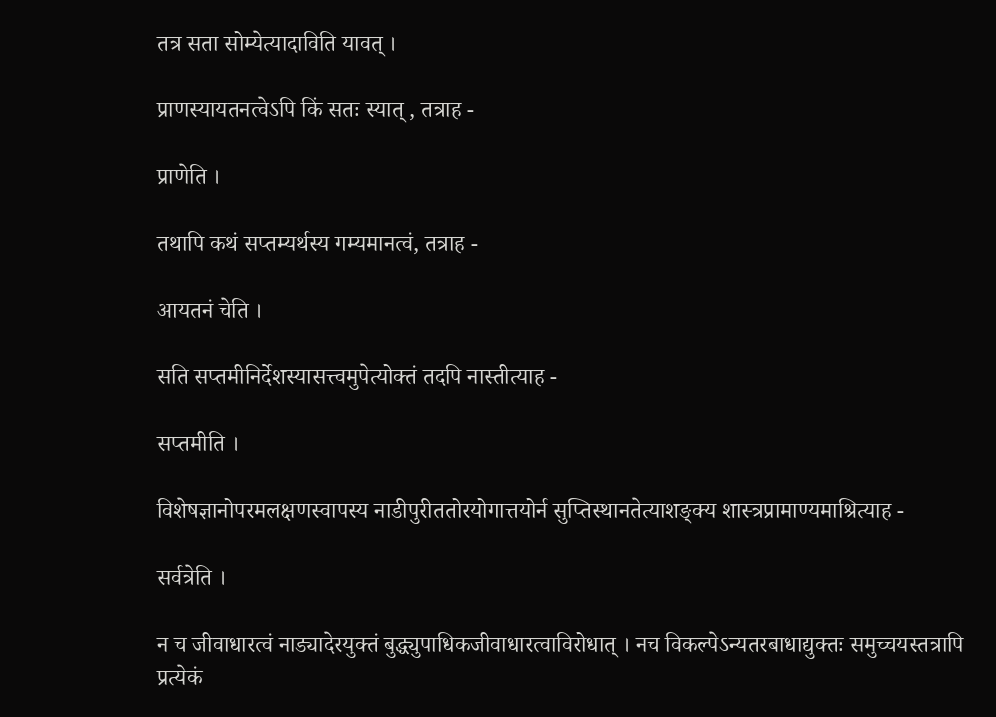तत्र सता सोम्येत्यादाविति यावत् ।

प्राणस्यायतनत्वेऽपि किं सतः स्यात् , तत्राह -

प्राणेति ।

तथापि कथं सप्तम्यर्थस्य गम्यमानत्वं, तत्राह -

आयतनं चेति ।

सति सप्तमीनिर्देशस्यासत्त्वमुपेत्योक्तं तदपि नास्तीत्याह -

सप्तमीति ।

विशेषज्ञानोपरमलक्षणस्वापस्य नाडीपुरीततोरयोगात्तयोर्न सुप्तिस्थानतेत्याशङ्क्य शास्त्रप्रामाण्यमाश्रित्याह -

सर्वत्रेति ।

न च जीवाधारत्वं नाड्यादेरयुक्तं बुद्ध्युपाधिकजीवाधारत्वाविरोधात् । नच विकल्पेऽन्यतरबाधाद्युक्तः समुच्चयस्तत्रापि प्रत्येकं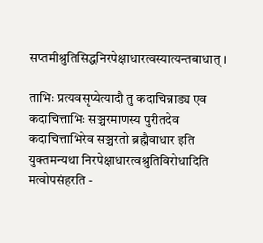सप्तमीश्रुतिसिद्धनिरपेक्षाधारत्वस्यात्यन्तबाधात् ।

ताभिः प्रत्यवसृप्येत्यादौ तु कदाचिन्नाड्य एव कदाचित्ताभिः सञ्चरमाणस्य पुरीतदेव कदाचित्ताभिरेव सञ्चरतो ब्रह्मैवाधार इति युक्तमन्यथा निरपेक्षाधारत्वश्रुतिविरोधादिति मत्वोपसंहरति -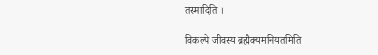तस्मादिति ।

विकल्पे जीवस्य ब्रह्मैक्यमनियतमिति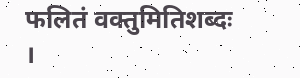फलितं वक्तुमितिशब्दः ।